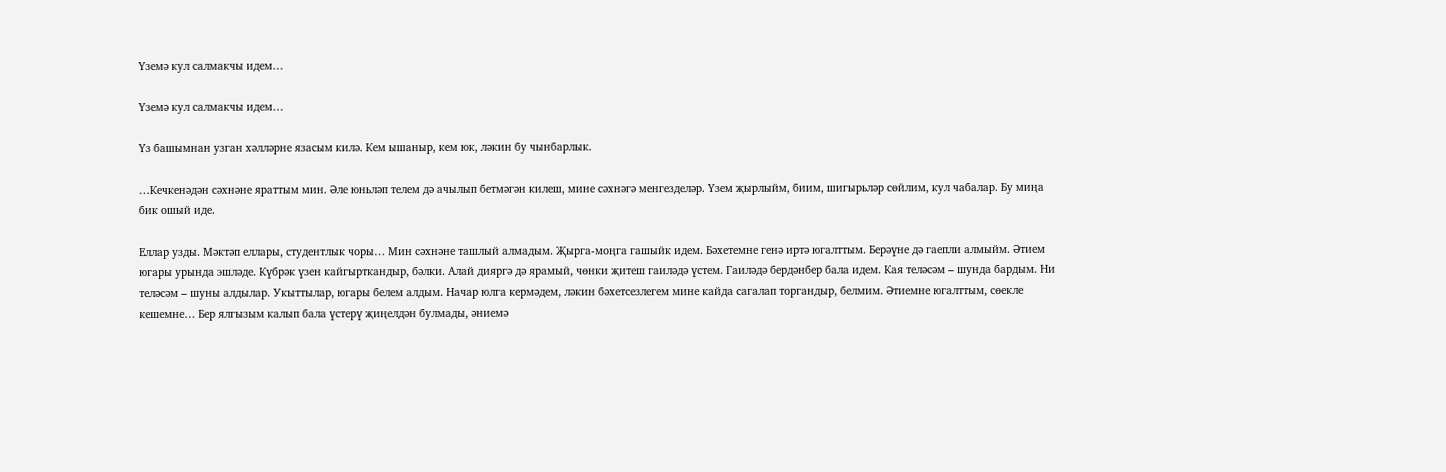Үземә кул салмакчы идем…

Үземә кул салмакчы идем…

Үз башымнан узган хәлләрне язасым килә. Кем ышаныр, кем юк, ләкин бу чынбарлык.

…Кечкенәдән сәхнәне яраттым мин. Әле юньләп телем дә ачылып бетмәгән килеш, мине сәхнәгә менгезделәр. Үзем җырлыйм, биим, шигырьләр сөйлим, кул чабалар. Бу миңа бик ошый иде.

Еллар узды. Мәктәп еллары, студентлык чоры… Мин сәхнәне ташлый алмадым. Җырга-моңга гашыйк идем. Бәхетемне генә иртә югалттым. Берәүне дә гаепли алмыйм. Әтием югары урында эшләде. Күбрәк үзен кайгырткандыр, бәлки. Алай дияргә дә ярамый, чөнки җитеш гаиләдә үстем. Гаиләдә бердәнбер бала идем. Кая теләсәм – шунда бардым. Ни теләсәм – шуны алдылар. Укыттылар, югары белем алдым. Начар юлга кермәдем, ләкин бәхетсезлегем мине кайда сагалап торгандыр, белмим. Әтиемне югалттым, сөекле кешемне… Бер ялгызым калып бала үстерү җиңелдән булмады, әниемә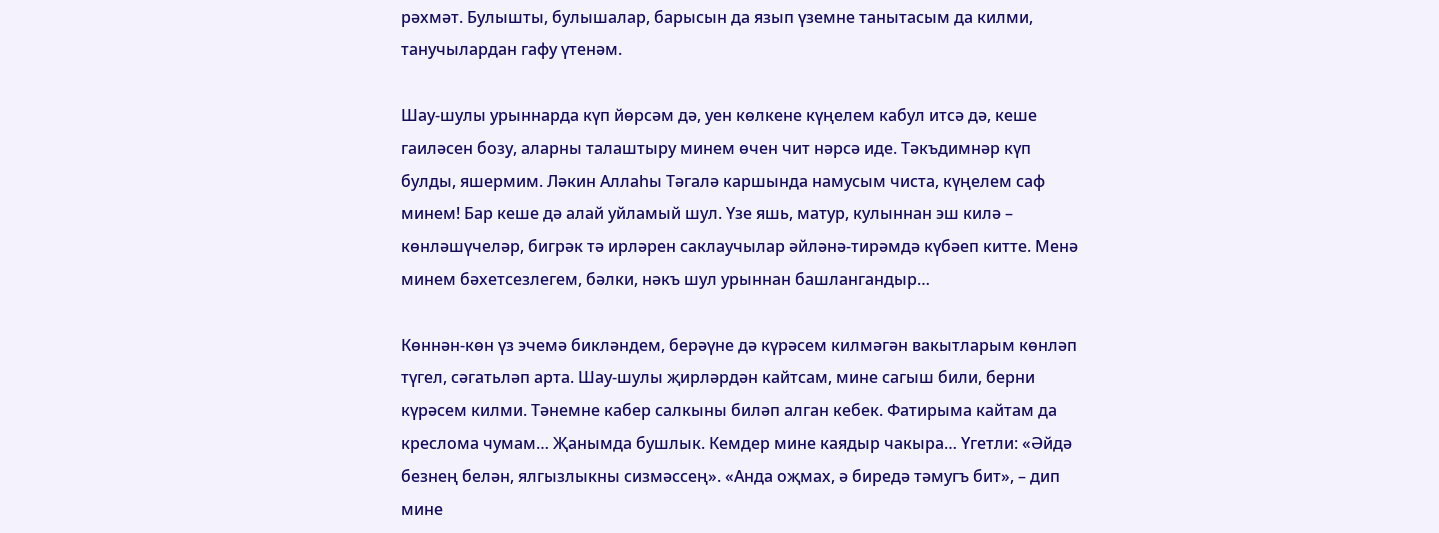рәхмәт. Булышты, булышалар, барысын да язып үземне танытасым да килми, танучылардан гафу үтенәм.

Шау-шулы урыннарда күп йөрсәм дә, уен көлкене күңелем кабул итсә дә, кеше гаиләсен бозу, аларны талаштыру минем өчен чит нәрсә иде. Тәкъдимнәр күп булды, яшермим. Ләкин Аллаһы Тәгалә каршында намусым чиста, күңелем саф минем! Бар кеше дә алай уйламый шул. Үзе яшь, матур, кулыннан эш килә – көнләшүчеләр, бигрәк тә ирләрен саклаучылар әйләнә-тирәмдә күбәеп китте. Менә минем бәхетсезлегем, бәлки, нәкъ шул урыннан башлангандыр…

Көннән-көн үз эчемә бикләндем, берәүне дә күрәсем килмәгән вакытларым көнләп түгел, сәгатьләп арта. Шау-шулы җирләрдән кайтсам, мине сагыш били, берни күрәсем килми. Тәнемне кабер салкыны биләп алган кебек. Фатирыма кайтам да креслома чумам… Җанымда бушлык. Кемдер мине каядыр чакыра… Үгетли: «Әйдә безнең белән, ялгызлыкны сизмәссең». «Анда оҗмах, ә биредә тәмугъ бит», – дип мине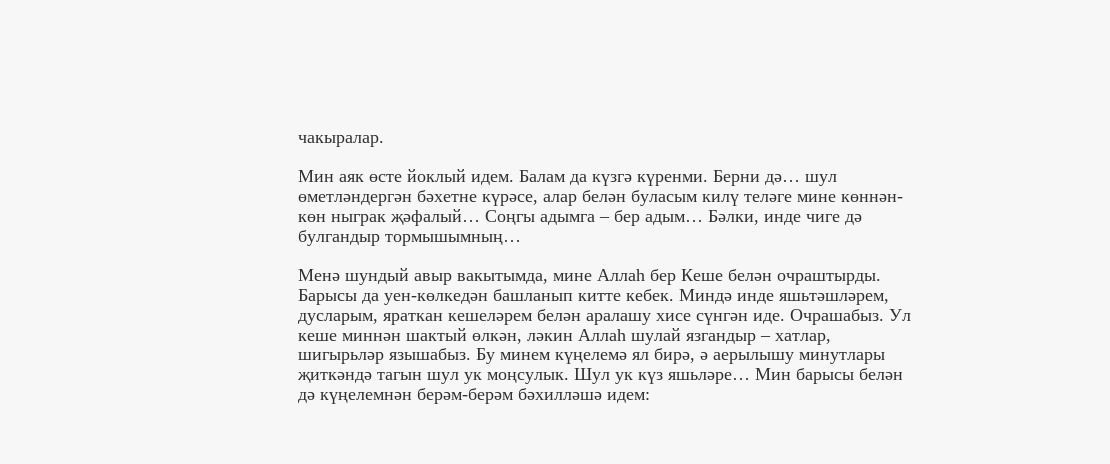чакыралар.

Мин аяк өсте йоклый идем. Балам да күзгә күренми. Берни дә… шул өметләндергән бәхетне күрәсе, алар белән буласым килү теләге мине көннән-көн ныграк җәфалый… Соңгы адымга – бер адым… Бәлки, инде чиге дә булгандыр тормышымның…

Менә шундый авыр вакытымда, мине Аллаһ бер Кеше белән очраштырды. Барысы да уен-көлкедән башланып китте кебек. Миндә инде яшьтәшләрем, дусларым, яраткан кешеләрем белән аралашу хисе сүнгән иде. Очрашабыз. Ул кеше миннән шактый өлкән, ләкин Аллаһ шулай язгандыр – хатлар, шигырьләр язышабыз. Бу минем күңелемә ял бирә, ә аерылышу минутлары җиткәндә тагын шул ук моңсулык. Шул ук күз яшьләре… Мин барысы белән дә күңелемнән берәм-берәм бәхилләшә идем: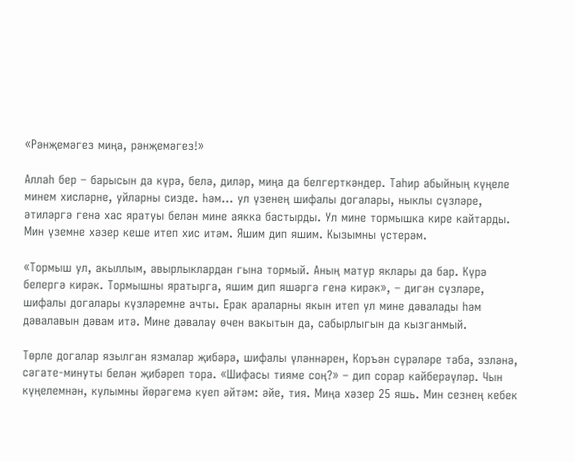«Рәнҗемәгез миңа, рәнҗемәгез!»

Аллаһ бер – барысын да күрә, белә, диләр, миңа да белгерткәндер. Таһир абыйның күңеле минем хисләрне, уйларны сизде. Һәм… ул үзенең шифалы догалары, ныклы сүзләре, әтиләргә генә хас яратуы белән мине аякка бастырды. Ул мине тормышка кире кайтарды. Мин үземне хәзер кеше итеп хис итәм. Яшим дип яшим. Кызымны үстерәм.

«Тормыш ул, акыллым, авырлыклардан гына тормый. Аның матур яклары да бар. Күрә белергә кирәк. Тормышны яратырга, яшим дип яшәргә генә кирәк», – дигән сүзләре, шифалы догалары күзләремне ачты. Ерак араларны якын итеп ул мине дәвалады һәм дәвалавын дәвам итә. Мине дәвалау өчен вакытын да, сабырлыгын да кызганмый.

Төрле догалар язылган язмалар җибәрә, шифалы үләннәрен, Коръән сүрәләре таба, эзләнә, сәгате-минуты белән җибәреп тора. «Шифасы тияме соң?» – дип сорар кайберәүләр. Чын күңелемнән, кулымны йөрәгемә куеп әйтәм: әйе, тия. Миңа хәзер 25 яшь. Мин сезнең кебек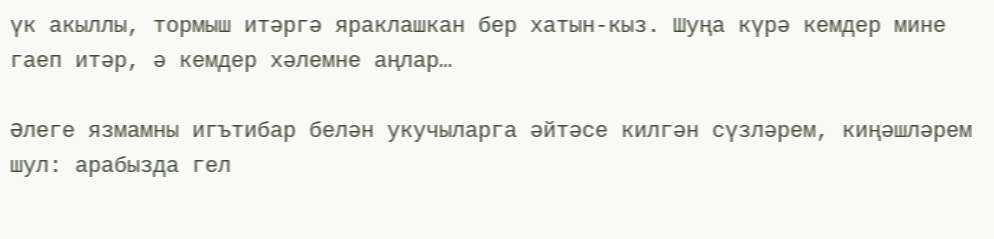үк акыллы, тормыш итәргә яраклашкан бер хатын-кыз. Шуңа күрә кемдер мине гаеп итәр, ә кемдер хәлемне аңлар…

Әлеге язмамны игътибар белән укучыларга әйтәсе килгән сүзләрем, киңәшләрем шул: арабызда гел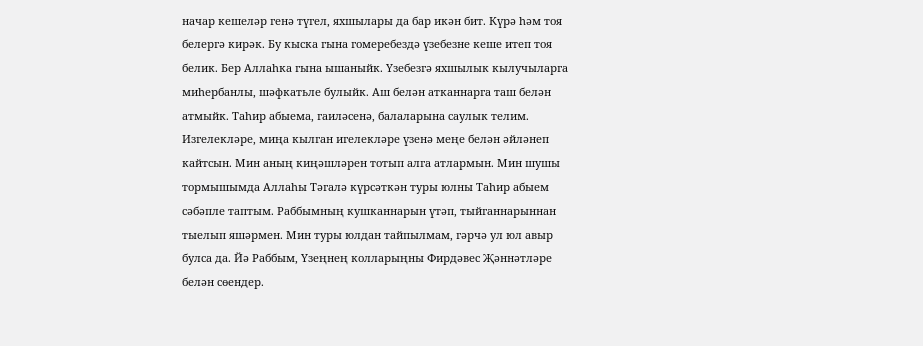начар кешеләр генә түгел, яхшылары да бар икән бит. Күрә һәм тоя белергә кирәк. Бу кыска гына гомеребездә үзебезне кеше итеп тоя белик. Бер Аллаһка гына ышаныйк. Үзебезгә яхшылык кылучыларга миһербанлы, шәфкатьле булыйк. Аш белән атканнарга таш белән атмыйк. Таһир абыема, гаиләсенә, балаларына саулык телим. Изгелекләре, миңа кылган игелекләре үзенә меңе белән әйләнеп кайтсын. Мин аның киңәшләрен тотып алга атлармын. Мин шушы тормышымда Аллаһы Тәгалә күрсәткән туры юлны Таһир абыем сәбәпле таптым. Раббымның кушканнарын үтәп, тыйганнарыннан тыелып яшәрмен. Мин туры юлдан тайпылмам, гәрчә ул юл авыр булса да. Йә Раббым, Үзеңнең колларыңны Фирдәвес Җәннәтләре белән сөендер.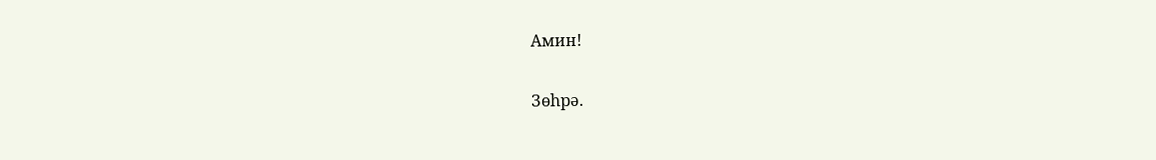Амин!

Зөһрә.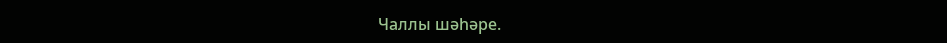Чаллы шәһәре.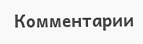Комментарии